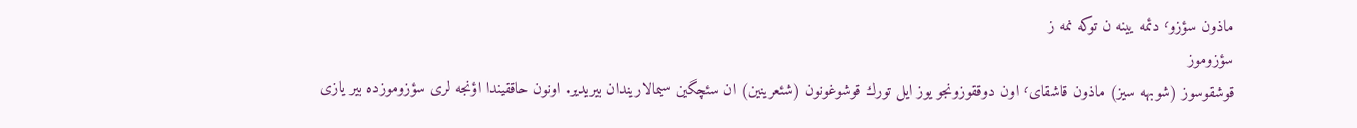ماذون سؤزو٬ دئمه يينه ن توكه نمه ز
سؤزوموز
قوشقوسوز (شوبهه سيز) ماذون قاشقاى٬ اون دوققوزونجو يوز ايل تورك قوشوغونون (شئعرينين) ان سئچگين سيمالاريندان بيريدير. اونون حاققيندا اؤنجه لرى سؤزوموزده بير يازى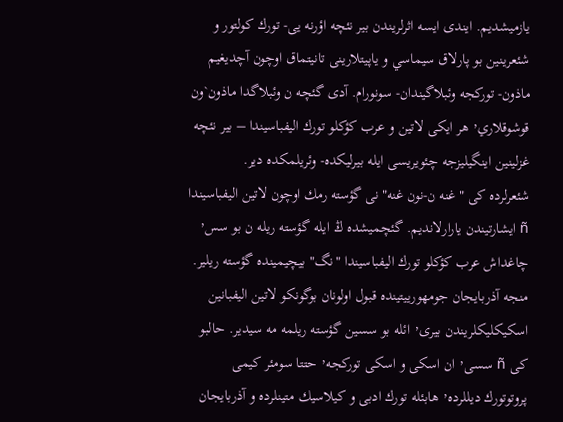يازميشديم. ايندى ايسه اثرلريندن بير نئچه اؤرنه يى- تورك كولتور و شئعرينين بو پارلاق سيماسي و ياپيتلارينى تانيتماق اوچون آچديغيم ماذون- توركجه وئبلاگيندان- سونورام. آدى گئچه ن وئبلاگدا ماذون`ون قوشوقلاري٬ هر ايكى لاتين و عرب كؤكلو تورك اليفباسيندا – بير نئچه غزلينين اينگيليزجه چئويريسى ايله بيرليكده- وئريلمكده دير.
شئعرلرده كى "غنه ن-نون غنه"نى گؤسته رمك اوچون لاتين اليفباسيندا ñ ايشارتيندن يارارلانديم. گئچميشده ڭ ايله گؤسته ريله ن بو سس٬ چاغداش عرب كؤكلو تورك اليفباسيندا "نگ" بيچيمينده گؤسته ريلير. منجه آذربايجان جومهورييتينده قبول اولونان بوگونكو لاتين اليفبانين اسكيكليكلريندن بيرى٬ ائله بو سسين گؤسته ريلمه مه سيدير. حالبو كى ñ سسى٬ ان اسكى و اسكى توركجه٬ حتتا سومئر كيمى پروتوتورك ديللرده٬ هابئله تورك ادبى و كيلاسيك متينلرده و آذربايجان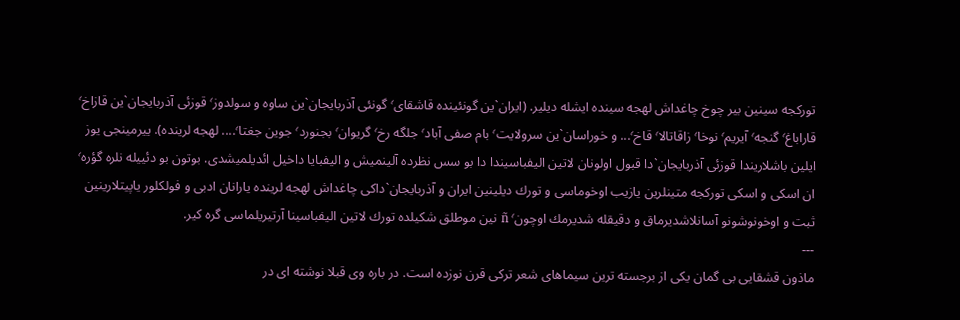توركجه سينين بير چوخ چاغداش لهجه سينده ايشله ديلير. (ايران`ين گونئينده قاشقاى٬ گونئى آذربايجان`ين ساوه و سولدوز٬ قوزئى آذربايجان`ين قازاخ٬ قاراباغ٬ گنجه٬ آيريم٬ نوخا٬ زاقاتالا٬ قاخ٬... و خوراسان`ين سرولايت٬ بام صفى آباد٬ جلگه رخ٬ گريوان٬ بجنورد٬ جوين جغتا٬.... لهجه لرينده). ييرمينجى يوز ايلين باشلاريندا قوزئى آذربايجان`دا قبول اولونان لاتين اليفباسيندا دا بو سس نظرده آلينميش و اليفبايا داخيل ائديلميشدى. بوتون بو دئييله نلره گؤره٬ ان اسكى و اسكى توركجه متينلرين يازيب اوخوماسى و تورك ديلينين ايران و آذربايجان`داكى چاغداش لهجه لرينده يارانان ادبى و فولكلور ياپيتلارينين ثبت و اوخونوشونو آسانلاشديرماق و دقيقله شديرمك اوچون٬ ñ نين موطلق شكيلده تورك لاتين اليفباسينا آرتيريلماسى گره كير.
---
ماذون قشقايى بى گمان يكى از برجسته ترين سيماهاى شعر تركى قرن نوزده است. در باره وى قبلا نوشته اى در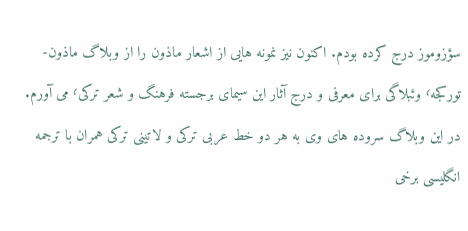سؤزوموز درج كرده بودم. اكنون نيز نمونه هايى از اشعار ماذون را از وبلاگ ماذون- توركجه٬ وئبلاگى براى معرفى و درج آثار اين سيماى برجسته فرهنگ و شعر تركى٬ مى آورم. در اين وبلاگ سروده هاى وى به هر دو خط عربى تركى و لاتينى تركى همران با ترجمه انگليسى برخى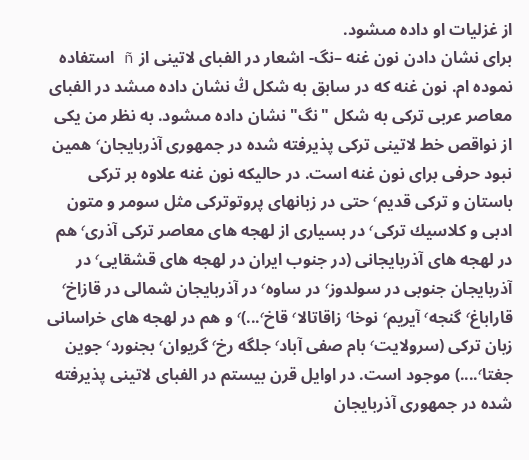از غزليات او داده مىشود.
براى نشان دادن نون غنه –نگ- اشعار در الفباى لاتينى از ñ استفاده نموده ام. نون غنه كه در سابق به شكل ڭ نشان داده مىشد در الفباى معاصر عربى تركى به شكل "نگ" نشان داده مىشود. به نظر من يكى از نواقص خط لاتينى تركى پذيرفته شده در جمهورى آذربايجان٬ همين نبود حرفى براى نون غنه است. در حاليكه نون غنه علاوه بر تركى باستان و تركى قديم٬ حتى در زبانهاى پروتوتركى مثل سومر و متون ادبى و كلاسيك تركى٬ در بسيارى از لهجه هاى معاصر تركى آذرى٬ هم در لهجه هاى آذربايجانى (در جنوب ايران در لهجه هاى قشقايى٬ در آذربايجان جنوبى در سولدوز٬ در ساوه٬ در آذربايجان شمالى در قازاخ٬ قاراباغ٬ گنجه٬ آيريم٬ نوخا٬ زاقاتالا٬ قاخ٬...)٬ و هم در لهجه هاى خراسانى زبان تركى (سرولايت٬ بام صفى آباد٬ جلگه رخ٬ گريوان٬ بجنورد٬ جوين جغتا٬....) موجود است. در اوايل قرن بيستم در الفباى لاتينى پذيرفته شده در جمهورى آذربايجان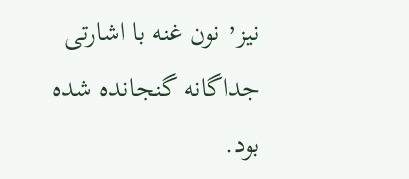نيز٬ نون غنه با اشارتى جداگانه گنجانده شده بود.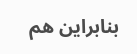بنابراين هم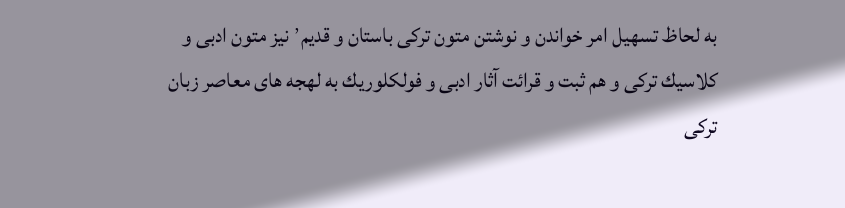به لحاظ تسهيل امر خواندن و نوشتن متون تركى باستان و قديم٬ نيز متون ادبى و كلاسيك تركى و هم ثبت و قرائت آثار ادبى و فولكلوريك به لهجه هاى معاصر زبان تركى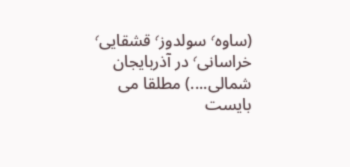(ساوه٬ سولدوز٬ قشقايى٬ خراسانى٬ در آذربايجان شمالى....) مطلقا مى بايست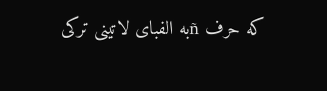كه حرف ñبه الفباى لاتينى تركى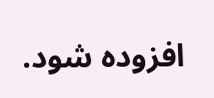افزوده شود.